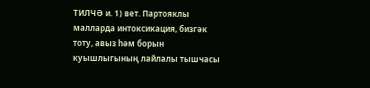ТИЛЧӘ и. 1) вет. Партояклы малларда интоксикация, бизгәк тоту, авыз һәм борын куышлыгының лайлалы тышчасы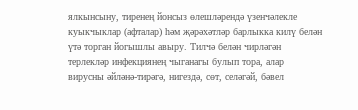ялкынсыну, тиренең йонсыз өлешләрендә үзенчәлекле куыкчыклар (афталар) һәм җәрәхәтләр барлыкка килү белән үтә торган йогышлы авыру. Тилчә белән чирләгән терлекләр инфекциянең чыганагы булып тора, алар вирусны әйләнә-тирәгә, нигездә, сөт, селәгәй, бәвел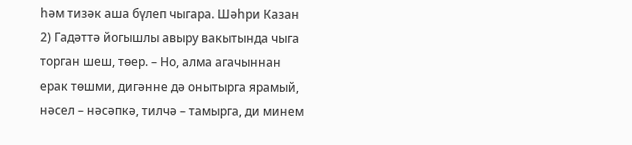һәм тизәк аша бүлеп чыгара. Шәһри Казан 2) Гадәттә йогышлы авыру вакытында чыга торган шеш, төер. – Но, алма агачыннан ерак төшми, дигәнне дә онытырга ярамый, нәсел – нәсәпкә, тилчә – тамырга, ди минем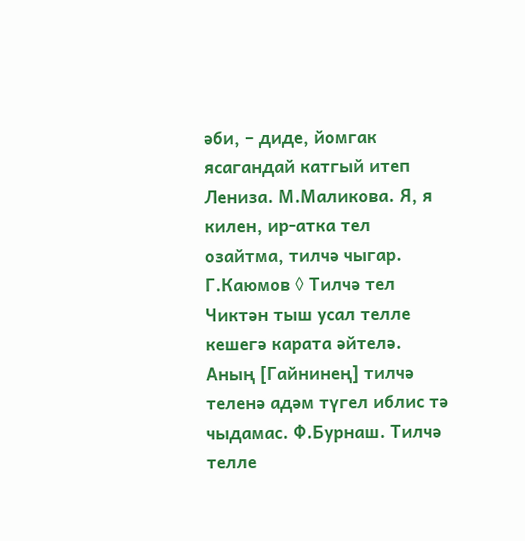әби, – диде, йомгак ясагандай катгый итеп Лениза. М.Маликова. Я, я килен, ир-атка тел озайтма, тилчә чыгар. Г.Каюмов ◊ Тилчә тел Чиктән тыш усал телле кешегә карата әйтелә. Аның [Гайнинең] тилчә теленә адәм түгел иблис тә чыдамас. Ф.Бурнаш. Тилчә телле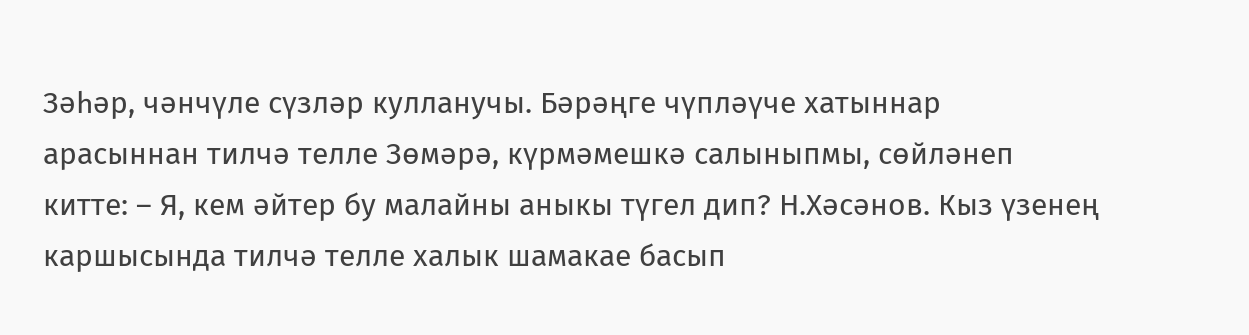Зәһәр, чәнчүле сүзләр кулланучы. Бәрәңге чүпләүче хатыннар арасыннан тилчә телле Зөмәрә, күрмәмешкә салыныпмы, сөйләнеп китте: – Я, кем әйтер бу малайны аныкы түгел дип? Н.Хәсәнов. Кыз үзенең каршысында тилчә телле халык шамакае басып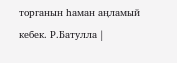торганын һаман аңламый кебек. Р.Батулла |